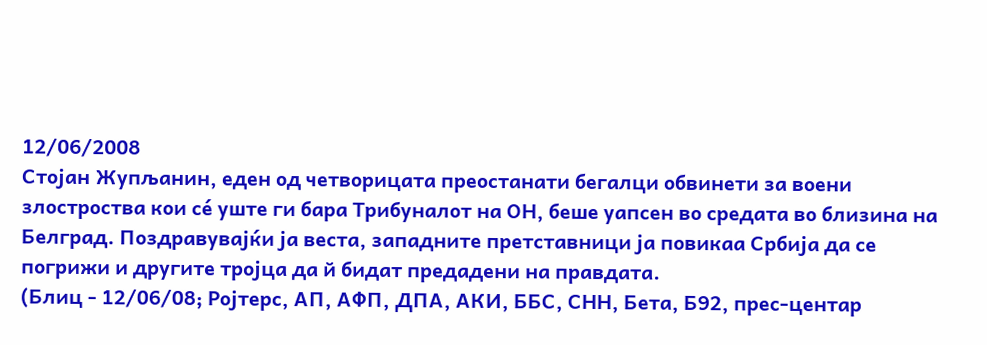12/06/2008
Стојан Жупљанин, еден од четворицата преостанати бегалци обвинети за воени злостроства кои сé уште ги бара Трибуналот на ОН, беше уапсен во средата во близина на Белград. Поздравувајќи ја веста, западните претставници ја повикаа Србија да се погрижи и другите тројца да й бидат предадени на правдата.
(Блиц - 12/06/08; Ројтерс, АП, АФП, ДПА, АКИ, ББС, СНН, Бета, Б92, прес-центар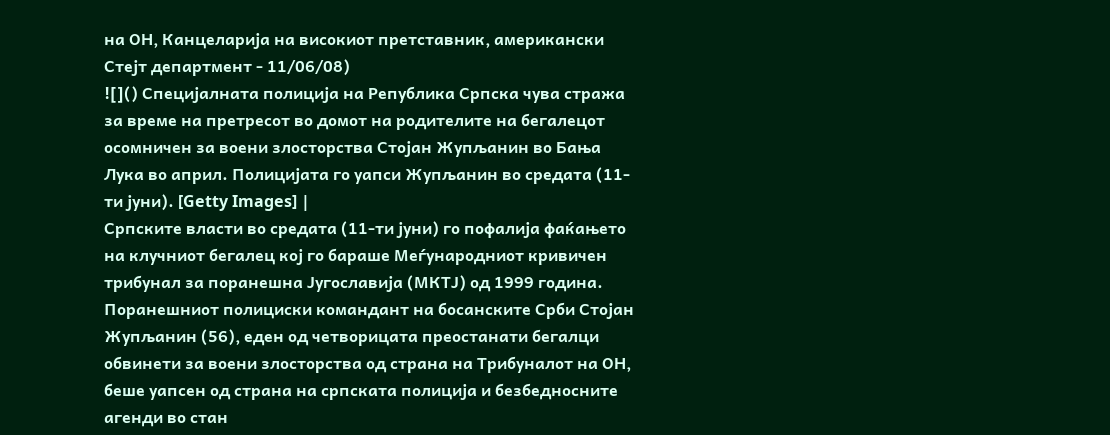на ОН, Канцеларија на високиот претставник, американски Стејт департмент - 11/06/08)
![]() Специјалната полиција на Република Српска чува стража за време на претресот во домот на родителите на бегалецот осомничен за воени злосторства Стојан Жупљанин во Бања Лука во април. Полицијата го уапси Жупљанин во средата (11-ти јуни). [Getty Images] |
Српските власти во средата (11-ти јуни) го пофалија фаќањето на клучниот бегалец кој го бараше Меѓународниот кривичен трибунал за поранешна Југославија (МКТЈ) од 1999 година.
Поранешниот полициски командант на босанските Срби Стојан Жупљанин (56), еден од четворицата преостанати бегалци обвинети за воени злосторства од страна на Трибуналот на ОН, беше уапсен од страна на српската полиција и безбедносните агенди во стан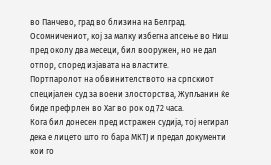во Панчево, град во близина на Белград. Осомничениот, кој за малку избегна апсење во Ниш пред околу два месеци, бил вооружен, но не дал отпор, според изјавата на властите.
Портпаролот на обвинителството на српскиот специјален суд за воени злосторства, Жупљанин ќе биде префрлен во Хаг во рок од 72 часа.
Кога бил донесен пред истражен судија, тој негирал дека е лицето што го бара МКТЈ и предал документи кои го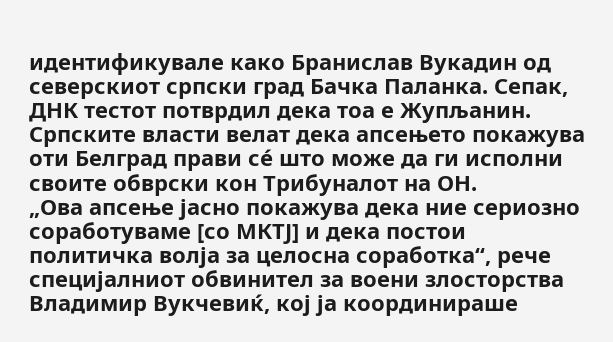идентификувале како Бранислав Вукадин од северскиот српски град Бачка Паланка. Сепак, ДНК тестот потврдил дека тоа е Жупљанин.
Српските власти велат дека апсењето покажува оти Белград прави сé што може да ги исполни своите обврски кон Трибуналот на ОН.
„Ова апсење јасно покажува дека ние сериозно соработуваме [со МКТЈ] и дека постои политичка волја за целосна соработка“, рече специјалниот обвинител за воени злосторства Владимир Вукчевиќ, кој ја координираше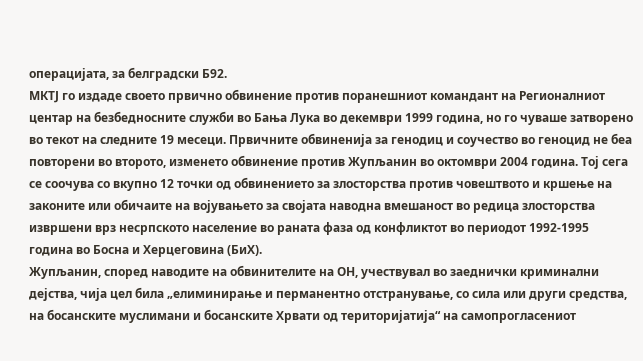операцијата, за белградски Б92.
МКТЈ го издаде своето првично обвинение против поранешниот командант на Регионалниот центар на безбедносните служби во Бања Лука во декември 1999 година, но го чуваше затворено во текот на следните 19 месеци. Првичните обвиненија за генодиц и соучество во геноцид не беа повторени во второто, изменето обвинение против Жупљанин во октомври 2004 година. Тој сега се соочува со вкупно 12 точки од обвинението за злосторства против човештвото и кршење на законите или обичаите на војувањето за својата наводна вмешаност во редица злосторства извршени врз несрпското население во раната фаза од конфликтот во периодот 1992-1995 година во Босна и Херцеговина (БиХ).
Жупљанин, според наводите на обвинителите на ОН, учествувал во заеднички криминални дејства, чија цел била „елиминирање и перманентно отстранување, со сила или други средства, на босанските муслимани и босанските Хрвати од територијатија“ на самопрогласениот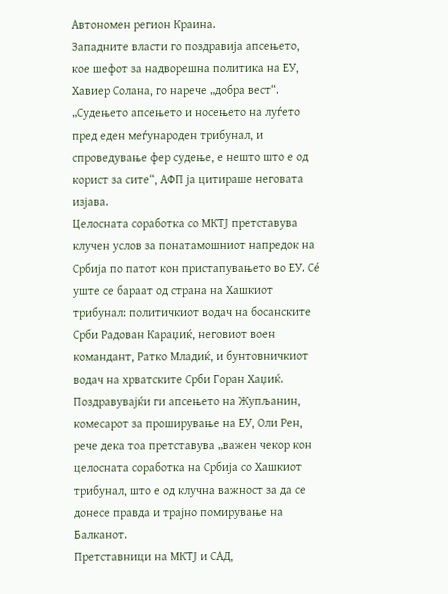Автономен регион Краина.
Западните власти го поздравија апсењето, кое шефот за надворешна политика на ЕУ, Хавиер Солана, го нарече „добра вест“.
„Судењето апсењето и носењето на луѓето пред еден меѓународен трибунал, и спроведување фер судење, е нешто што е од корист за сите“, АФП ја цитираше неговата изјава.
Целосната соработка со МКТЈ претставува клучен услов за понатамошниот напредок на Србија по патот кон пристапувањето во ЕУ. Сé уште се бараат од страна на Хашкиот трибунал: политичкиот водач на босанските Срби Радован Караџиќ, неговиот воен командант, Ратко Младиќ, и бунтовничкиот водач на хрватските Срби Горан Хаџиќ.
Поздравувајќи ги апсењето на Жупљанин, комесарот за проширување на ЕУ, Оли Рен, рече дека тоа претставува „важен чекор кон целосната соработка на Србија со Хашкиот трибунал, што е од клучна важност за да се донесе правда и трајно помирување на Балканот.
Претставници на МКТЈ и САД,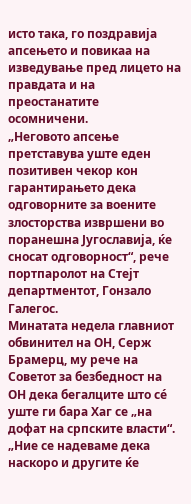исто така, го поздравија апсењето и повикаа на изведување пред лицето на правдата и на преостанатите осомничени.
„Неговото апсење претставува уште еден позитивен чекор кон гарантирањето дека одговорните за воените злосторства извршени во поранешна Југославија, ќе сносат одговорност“, рече портпаролот на Стејт департментот, Гонзало Галегос.
Минатата недела главниот обвинител на ОН, Серж Брамерц, му рече на Советот за безбедност на ОН дека бегалците што сé уште ги бара Хаг се „на дофат на српските власти“.
„Ние се надеваме дека наскоро и другите ќе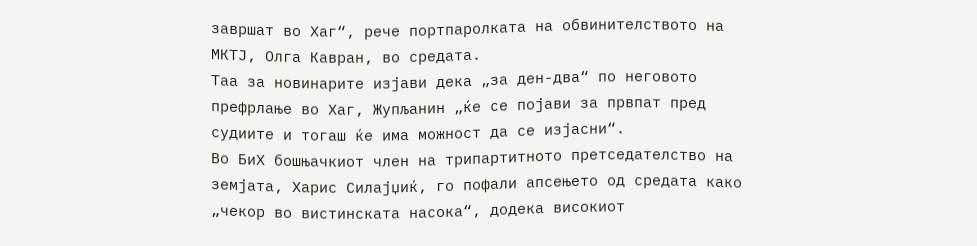завршат во Хаг“, рече портпаролката на обвинителството на МКТЈ, Олга Кавран, во средата.
Таа за новинарите изјави дека „за ден-два“ по неговото префрлање во Хаг, Жупљанин „ќе се појави за првпат пред судиите и тогаш ќе има можност да се изјасни“.
Во БиХ бошњачкиот член на трипартитното претседателство на земјата, Харис Силајџиќ, го пофали апсењето од средата како „чекор во вистинската насока“, додека високиот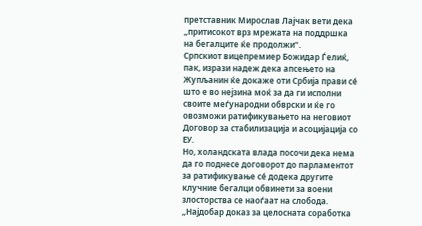претставник Мирослав Лајчак вети дека „притисокот врз мрежата на поддршка на бегалците ќе продолжи“.
Српскиот вицепремиер Божидар Ѓелиќ, пак, изрази надеж дека апсењето на Жупљанин ќе докаже оти Србија прави сé што е во нејзина моќ за да ги исполни своите меѓународни обврски и ќе го овозможи ратификувањето на неговиот Договор за стабилизација и асоцијација со ЕУ.
Но, холандската влада посочи дека нема да го поднесе договорот до парламентот за ратификување сé додека другите клучние бегалци обвинети за воени злосторства се наоѓаат на слобода.
„Најдобар доказ за целосната соработка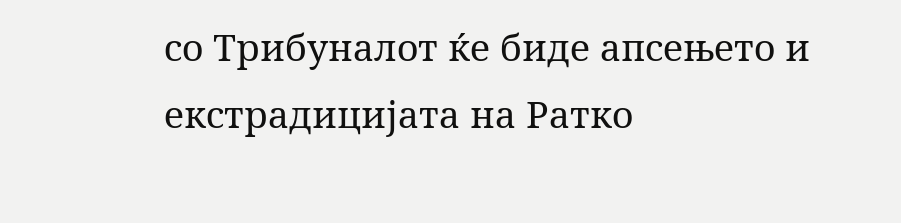со Трибуналот ќе биде апсењето и екстрадицијата на Ратко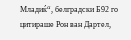Младиќ“, белградски Б92 го цитираше Рон ван Дартел,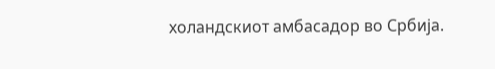холандскиот амбасадор во Србија.